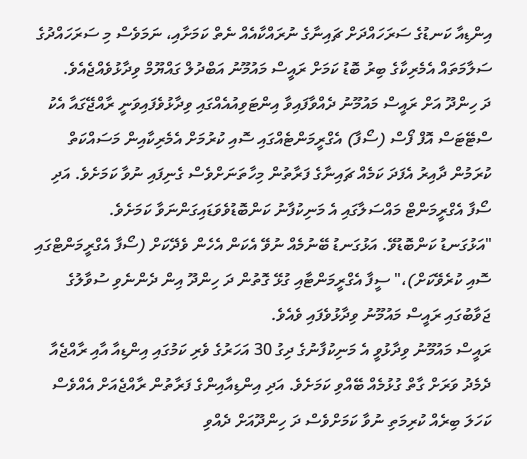އިންޑިއާ ކަނޑުގެ ސަރަހައްދަށް ޗައިނާގެ ނުރައްކާއެއް ނެތް ކަމަށާއި، ނަމަވެސް މި ސަރަހައްދުގެ ސަލާމަތައް އެމެރިކާގެ ބިރު ބޮޑު ކަމަށް ރައީސް މައުމޫނު އަބްދުލް ގައްޔޫމް ވިދާޅުވެއްޖެއެވެ.
ދަ ހިންދޫ އަށް ރައީސް މައުމޫނު ދެއްވާފައިވާ އިންޓަވިއުއެއްގައި ވިދާޅުވެފައިވަނީ ރާއްޖޭގައާ އެކު ސްޓޭޓަސް އޮފް ފޯސް (ސޯފާ) އެގްރީމަންޓެއްގައި ސޮއި ކުރުމަށް އެމެރިކާއިން މަސައްކަތް ކުރަމުން ދާއިރު އެފަދަ ކަމެއް ޗައިނާގެ ފަރާތުން މިހާތަނަށްވެސް ގެނިފައި ނުވާ ކަމަށެވެ. އަދި ސޯފާ އެގްރީމަންޓް މައްސަލާގައި އެ މަނިކުފާނު ކަންބޮޑުވެވަޑައިގަންނަވާ ކަމަށެވެ.
"އަޅުގަނޑު ކަންބޮޑުވޭ. އަޅުގަނޑު ބޭނުމެއް ނުވޭ އެކަން އެހެން ވެދޭކަށް (ސޯފާ އެގްރީމަންޓްގައި ސޮއި ކުރެވޭކަށް)،" ސީފާ އެގްރީމަންޓާއި ގުޅޭ ގޮތުން ދަ ހިންދޫ އިން ދެންނެވި ސުވާލުގެ ޖަވާބުގައި ރައީސް މައުމޫނު ވިދާޅުވެފައި ވެއެވެ.
ރައީސް މައުމޫނު ވިދާޅުވީ އެ މަނިކުފާނުގެ ދިގު 30 އަހަރުގެ ވެރި ކަމުގައި އިންޑިއާ އާއި ރާއްޖެއާ ދެމެދު ވަރަށް ގާތް ގުޅުމެއް ބޭއްވި ކަމަށެވެ. އަދި އިންޑިއާއިންގެ ފަރާތުން ރާއްޖެއަށް އެއްވެސް ކަހަލަ ބިރެއް ކުރިމަތި ނުވާ ކަމަށްވެސް ދަ ހިންދޫއަށް ދެއްވި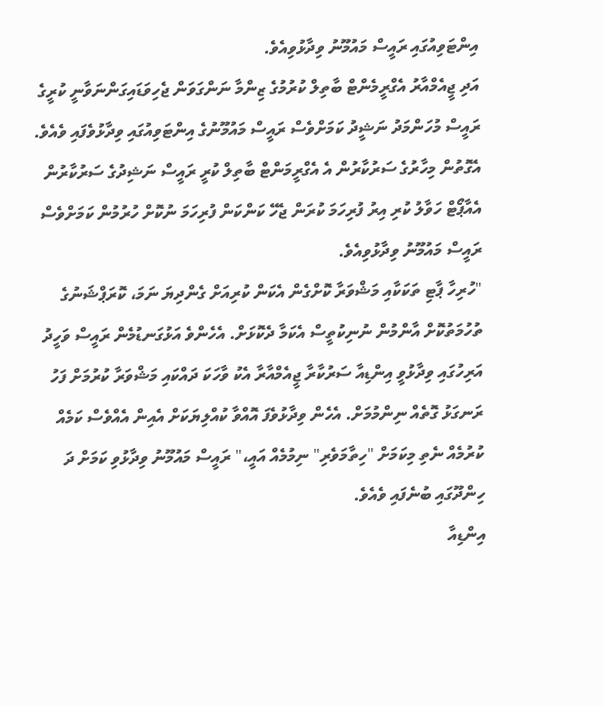އިންޓަވިއުގައި ރައީސް މައުމޫނު ވިދާޅުވިއެވެ.
އަދި ޖީއެމްއާރު އެގްރީމެންޓް ބާތިލް ކުރުމުގެ ޒިންމާ ނަންގަވަން ޖެހިވަޑައިގަންނަވާނީ ކުރީގެ ރައީސް މުހަންމަދު ނަޝީދު ކަމަށްވެސް ރައީސް މައުމޫނުގެ އިންޓަވިއުގައި ވިދާޅުވެފައި ވެއެވެ. އެގޮތުން މިހާރުގެ ސަރުކާރުން އެ އެގްރީމަންޓް ބާތިލް ކުރީ ރައީސް ނަޝިދުގެ ސަރުކާރުން އެއާޕޯޓް ހަވާލު ކުރި އިރު ފުރިހަމަ ކުރަން ޖެހޭ ކަންކަން ފުރިހަމަ ނުކޮށް ހުރުމުން ކަމަށްވެސް ރައީސް މައުމޫނު ވިދާޅުވިއެވެ.
"ހުރިހާ ޕާޓި ތަކަކާއި މަޝްވަރާ ކޮށްގެން އެކަން ކުރިއަށް ގެންދިޔަ ނަމަ، ކޮރަޕްޝަނުގެ ތުހުމަތުކޮށް އާންމުން ނުނިކުތީސް އެކަމާ ދެކޮޅަށް. އެހެންވެ އަޅުގަނޑުމެން ރައީސް ވަހީދު އަރިހުގައި ވިދާޅުވީ އިންޑިއާ ސަރުކާރާ ޖީއެމްއާރާ އެކު ވާހަކަ ދައްކައި މަޝްވަރާ ކުރުމަށް ފަހު ރަނގަޅު ގޮތެއް ނިންމުމަށް. އެހެން ވިދާޅުވެފަ އޮއްވާ ކުއްލިޔަކަށް އެއިން އެއްވެސް ކަމެއް ކުރުމެއް ނެތި މިކަމަށް "ހިތާމަވެރި" ނިމުމެއް އައީ،" ރައީސް މައުމޫނު ވިދާޅުވި ކަމަށް ދަ ހިންދޫގައި ބުނެފައި ވެއެވެ.
އިންޑިއާ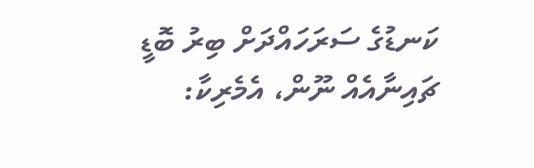ކަނޑުގެ ސަރަހައްދަށް ބިރު ބޮޑީ ޗައިނާއެއް ނޫން، އެމެރިކާ: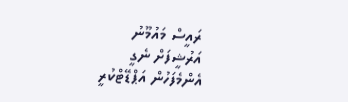ރައީސް މައުމޫނު
އަރުޝީފަށް ނެގީ
އެންމެފަހުން އަޕްޑޭޓްކުރީ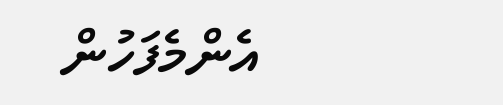އެންމެފަހުން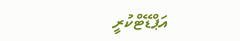އަޕްޑޭޓްކުރީ